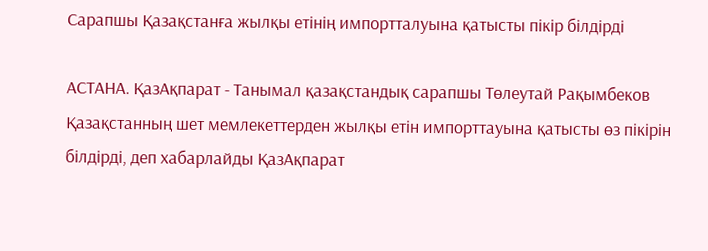Сарапшы Қазақстанға жылқы етінің импортталуына қатысты пікір білдірді

АСТАНА. ҚазАқпарат - Танымал қазақстандық сарапшы Төлеутай Рақымбеков Қазақстанның шет мемлекеттерден жылқы етін импорттауына қатысты өз пікірін білдірді, деп хабарлайды ҚазАқпарат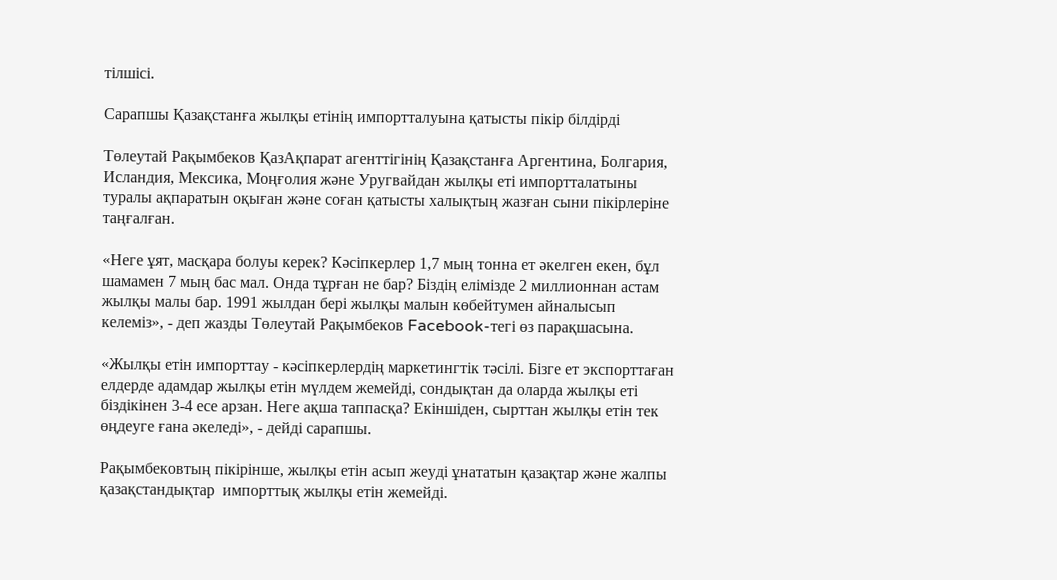тілшісі.

Сарапшы Қазақстанға жылқы етінің импортталуына қатысты пікір білдірді

Төлеутай Рақымбеков ҚазАқпарат агенттігінің Қазақстанға Аргентина, Болгария, Исландия, Мексика, Моңғолия және Уругвайдан жылқы еті импортталатыны туралы ақпаратын оқыған және соған қатысты халықтың жазған сыни пікірлеріне таңғалған.

«Неге ұят, масқара болуы керек? Кәсіпкерлер 1,7 мың тонна ет әкелген екен, бұл шамамен 7 мың бас мал. Онда тұрған не бар? Біздің елімізде 2 миллионнан астам жылқы малы бар. 1991 жылдан бері жылқы малын көбейтумен айналысып келеміз», - деп жазды Төлеутай Рақымбеков Facebook-тегі өз парақшасына.

«Жылқы етін импорттау - кәсіпкерлердің маркетингтік тәсілі. Бізге ет экспорттаған елдерде адамдар жылқы етін мүлдем жемейді, сондықтан да оларда жылқы еті біздікінен 3-4 есе арзан. Неге ақша таппасқа? Екіншіден, сырттан жылқы етін тек өңдеуге ғана әкеледі», - дейді сарапшы.

Рақымбековтың пікірінше, жылқы етін асып жеуді ұнататын қазақтар және жалпы қазақстандықтар  импорттық жылқы етін жемейді.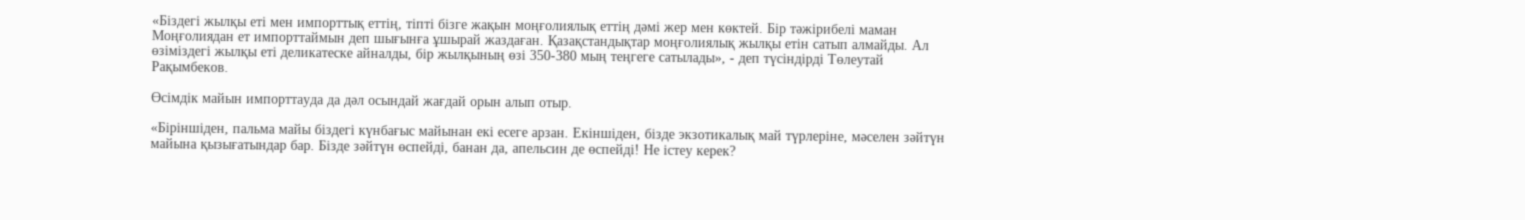«Біздегі жылқы еті мен импорттық еттің, тіпті бізге жақын моңғолиялық еттің дәмі жер мен көктей. Бір тәжірибелі маман Моңғолиядан ет импорттаймын деп шығынға ұшырай жаздаған. Қазақстандықтар моңғолиялық жылқы етін сатып алмайды. Ал өзіміздегі жылқы еті деликатеске айналды, бір жылқының өзі 350-380 мың теңгеге сатылады», - деп түсіндірді Төлеутай Рақымбеков.

Өсімдік майын импорттауда да дәл осындай жағдай орын алып отыр.

«Біріншіден, пальма майы біздегі күнбағыс майынан екі есеге арзан. Екіншіден, бізде экзотикалық май түрлеріне, мәселен зәйтүн майына қызығатындар бар. Бізде зәйтүн өспейді, банан да, апельсин де өспейді! Не істеу керек?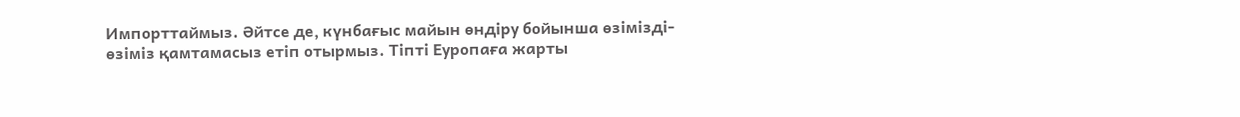Импорттаймыз. Әйтсе де, күнбағыс майын өндіру бойынша өзімізді-өзіміз қамтамасыз етіп отырмыз. Тіпті Еуропаға жарты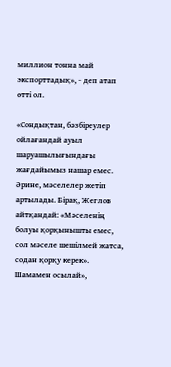миллион тонна май экспорттадық», - деп атап өтті ол.

«Сондықтан, бәзбіреулер ойлағандай ауыл шаруашылығындағы жағдайымыз нашар емес. Әрине, мәселелер жетіп артылады. Бірақ, Жеглов айтқандай: «Мәселенің болуы қорқынышты емес, сол мәселе шешілмей жатса, содан қорқу керек». Шамамен осылай»,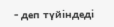- деп түйіндеді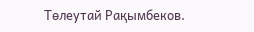Төлеутай Рақымбеков.